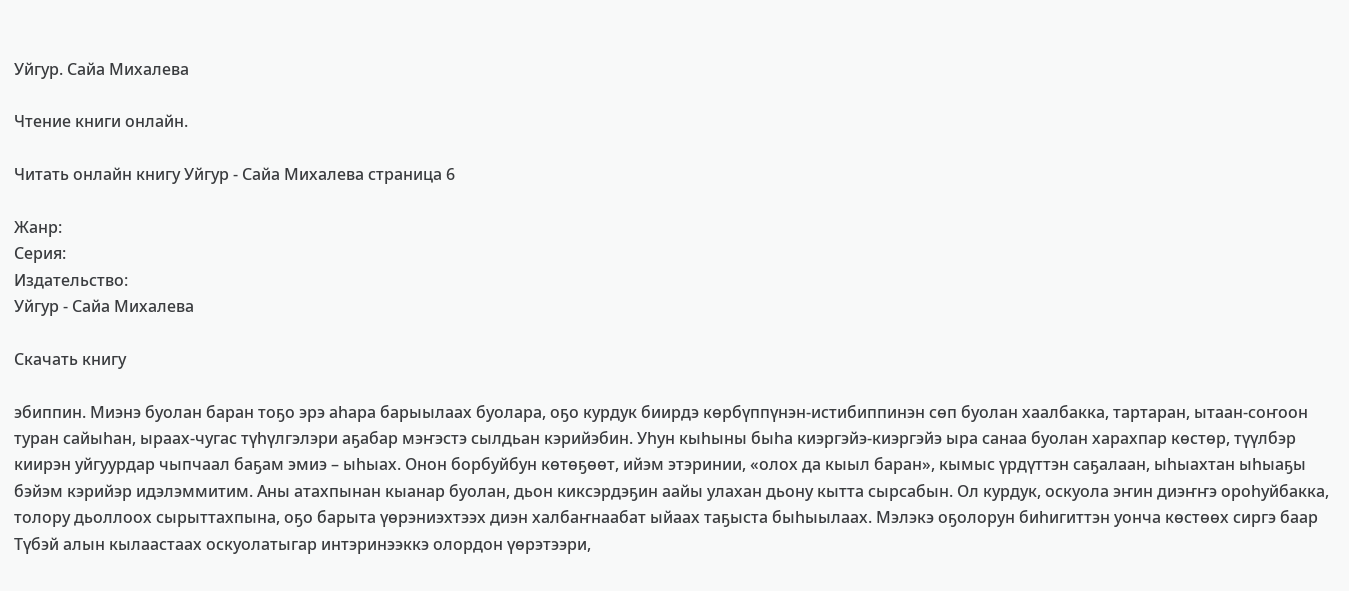Уйгур. Сайа Михалева

Чтение книги онлайн.

Читать онлайн книгу Уйгур - Сайа Михалева страница 6

Жанр:
Серия:
Издательство:
Уйгур - Сайа Михалева

Скачать книгу

эбиппин. Миэнэ буолан баран тоҕо эрэ аһара барыылаах буолара, оҕо курдук биирдэ көрбүппүнэн-истибиппинэн сөп буолан хаалбакка, тартаран, ытаан-соҥоон туран сайыһан, ыраах-чугас түһүлгэлэри аҕабар мэҥэстэ сылдьан кэрийэбин. Уһун кыһыны быһа киэргэйэ-киэргэйэ ыра санаа буолан харахпар көстөр, түүлбэр киирэн уйгуурдар чыпчаал баҕам эмиэ – ыһыах. Онон борбуйбун көтөҕөөт, ийэм этэринии, «олох да кыыл баран», кымыс үрдүттэн саҕалаан, ыһыахтан ыһыаҕы бэйэм кэрийэр идэлэммитим. Аны атахпынан кыанар буолан, дьон киксэрдэҕин аайы улахан дьону кытта сырсабын. Ол курдук, оскуола эҥин диэҥҥэ ороһуйбакка, толору дьоллоох сырыттахпына, оҕо барыта үөрэниэхтээх диэн халбаҥнаабат ыйаах таҕыста быһыылаах. Мэлэкэ оҕолорун биһигиттэн уонча көстөөх сиргэ баар Түбэй алын кылаастаах оскуолатыгар интэринээккэ олордон үөрэтээри,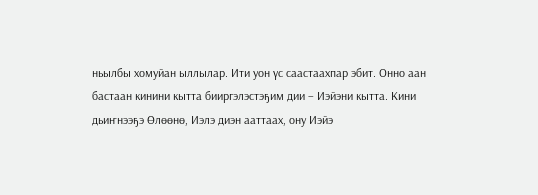ньылбы хомуйан ыллылар. Ити уон үс саастаахпар эбит. Онно аан бастаан кинини кытта бииргэлэстэҕим дии – Иэйэни кытта. Кини дьиҥнээҕэ Өлөөнө, Иэлэ диэн ааттаах, ону Иэйэ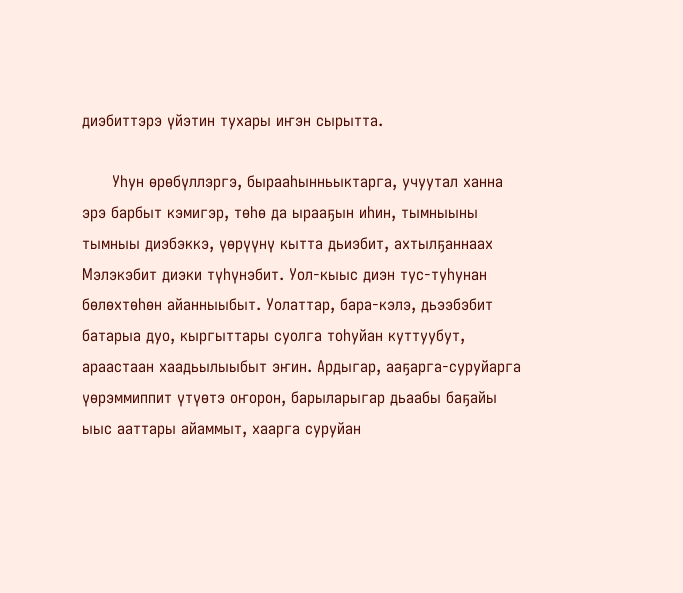диэбиттэрэ үйэтин тухары иҥэн сырытта.

      Уһун өрөбүллэргэ, бырааһынньыктарга, учуутал ханна эрэ барбыт кэмигэр, төһө да ырааҕын иһин, тымныыны тымныы диэбэккэ, үөрүүнү кытта дьиэбит, ахтылҕаннаах Мэлэкэбит диэки түһүнэбит. Уол-кыыс диэн тус-туһунан бөлөхтөһөн айанныыбыт. Уолаттар, бара-кэлэ, дьээбэбит батарыа дуо, кыргыттары суолга тоһуйан куттуубут, араастаан хаадьылыыбыт эҥин. Ардыгар, ааҕарга-суруйарга үөрэммиппит үтүөтэ оҥорон, барыларыгар дьаабы баҕайы ыыс ааттары айаммыт, хаарга суруйан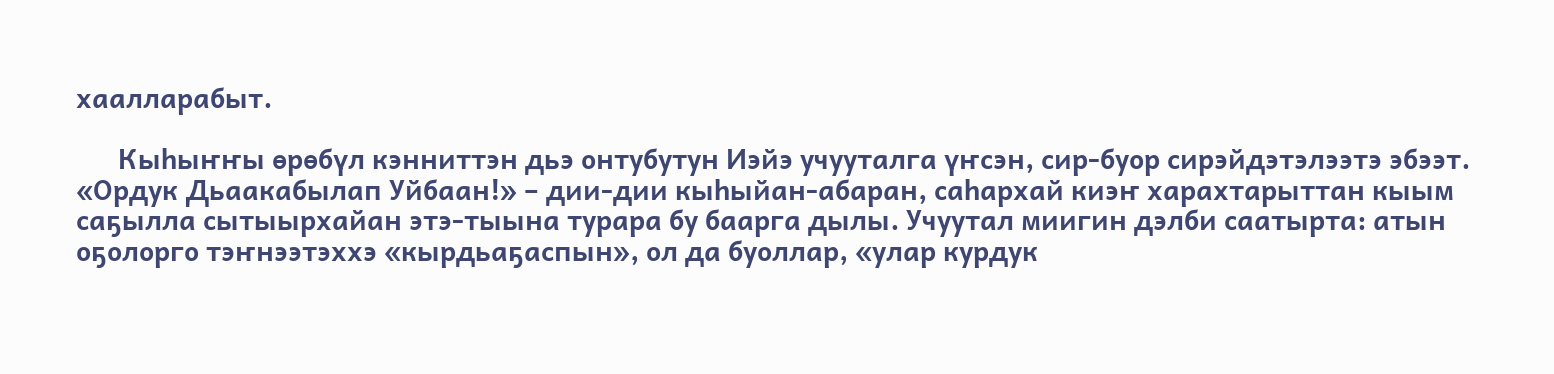хаалларабыт.

      Кыһыҥҥы өрөбүл кэнниттэн дьэ онтубутун Иэйэ учууталга үҥсэн, сир-буор сирэйдэтэлээтэ эбээт. «Ордук Дьаакабылап Уйбаан!» – дии-дии кыһыйан-абаран, саһархай киэҥ харахтарыттан кыым саҕылла сытыырхайан этэ-тыына турара бу баарга дылы. Учуутал миигин дэлби саатырта: атын оҕолорго тэҥнээтэххэ «кырдьаҕаспын», ол да буоллар, «улар курдук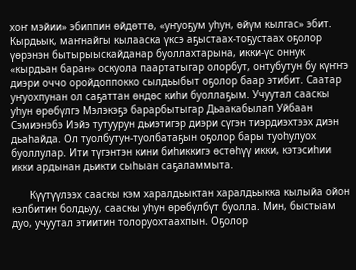хоҥ мэйии» эбиппин өйдөттө, «уҥуоҕум уһун, өйүм кылгас» эбит. Кырдьык, маҥнайгы кылааска үксэ аҕыстаах-тоҕустаах оҕолор үөрэнэн бытырыыскайданар буоллахтарына, икки-үс оннук «кырдьан баран» оскуола паартатыгар олорбут, онтубутун бу күҥҥэ диэри оччо оройдоппокко сылдьыбыт оҕолор баар этибит. Саатар уҥуохпунан ол саҕаттан өндөс киһи буоллаҕым. Учуутал сааскы уһун өрөбүлгэ Мэлэкэҕэ барарбытыгар Дьаакабылап Уйбаан Сэмиэнэбэ Иэйэ тутуурун дьиэтигэр диэри сүгэн тиэрдиэхтээх диэн дьаһайда. Ол туолбутун-туолбатаҕын оҕолор бары туоһулуох буоллулар. Ити түгэнтэн кини биһиккигэ өстөһүү икки, кэтэсиһии икки ардынан дьикти сыһыан саҕаламмыта.

      Күүтүүлээх сааскы кэм харалдьыктан харалдьыкка кылыйа ойон кэлбитин болдьуу, сааскы уһун өрөбүлбүт буолла. Мин, быстыам дуо, учуутал этиитин толоруохтаахпын. Оҕолор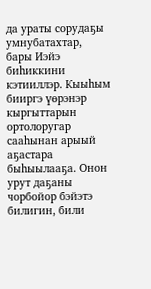да ураты сорудаҕы умнубатахтар, бары Иэйэ биһиккини кэтииллэр. Кыыһым бииргэ үөрэнэр кыргыттарын ортолоругар сааһынан арыый аҕастара быһыылааҕа. Онон урут даҕаны чорбойор бэйэтэ билигин, били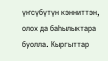үҥсүбүтүн кэнниттэн, олох да баһылыктара буолла. Кыргыттар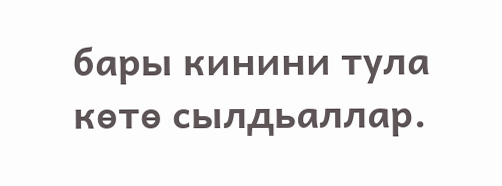бары кинини тула көтө сылдьаллар.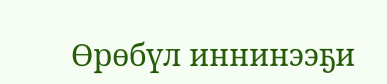Өрөбүл иннинээҕи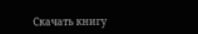Скачать книгу